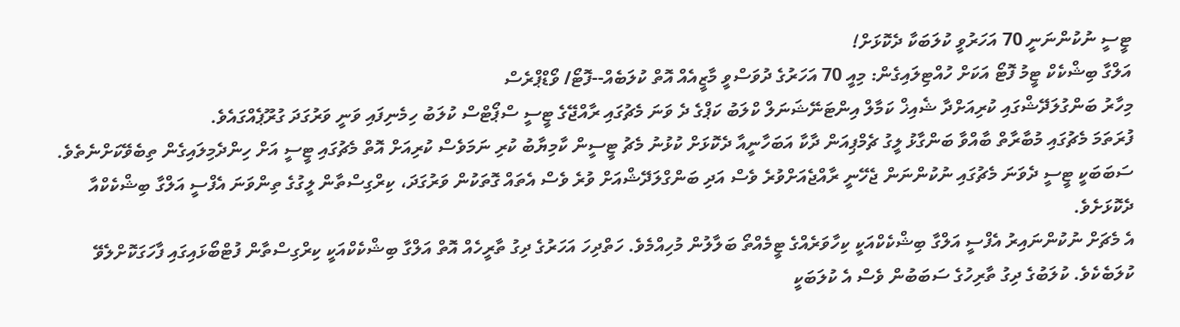ޓީސީ ނުކުންނަނީ 70 އަހަރުވީ ކުލަބަކާ ދެކޮޅަށް!
އަލްގާ ބިޝްކެކް ޓީމު ފޮޓޯ އަކަށް ހުއްޓިލައިގެން: މިއީ 70 އަހަރުގެ ދުވަސްވީ މާޒީއެއް އޮތް ކުލަބެއް--ފޮޓޯ/ ވޯޑްޕްރެސް
މިހާރު ބަންގުލަދޭޝްގައި ކުރިއަށްދާ ޝެއިޚް ކަމާލް އިންޓަނޭޝަނަލް ކްލަބު ކަޕްގެ ދެ ވަނަ މެޗުގައި ރާއްޖޭގެ ޓީސީ ސްޕޯޓްސް ކުލަބު ހިމެނިފައި ވަނީ ވަރުގަދަ ގުރޫޕެއްގައެވެ.
ފުރަތަމަ މެޗުގައި މުބާރާތް ބާއްވާ ބަންގާޅު ލީގު ޗެމްޕިއަން ދާކާ އަބަހާނީއާ ދެކޮޅަށް ކުޅުނު މެޗު ޓީސީން ކާމިޔާބު ކުރި ނަމަވެސް ކުރިއަށް އޮތް މެޗުގައި ޓީސީ އަށް ހިންދެމިލައިގެން ތިބެވޭކަށްނެތެވެ. ސަބަބަކީ ޓީސީ ދެވަނަ މެޗުގައި ނުކުންނަން ޖެހޭނީ ރާއްޖެއަށްވުރެ ވެސް އަދި ބަންގްލަދޭޝްއަށް ވުރެ ވެސް އެތައް ގޮތަކުން ވަރުގަދަ، ކިރްގިސްތާން ލީގުގެ ތިންވަނަ އެފްސީ އަލްގާ ބިޝްކެކްއާ ދެކޮޅަށެވެ.
އެ މެޗަށް ނުކުންނައިރު އެފްސީ އަލްގާ ބިޝްކެކްއަކީ ކިހާވަރެއްގެ ޓީމެއްތޯ ބަލާލުން މުހިއްމެވެ. ހަތްދިހަ އަހަރުގެ ދިގު ތާރީހެއް އޮތް އަލްގާ ބިޝްކެކްއަކީ ކިރްގިސްތާން ފުޓްބޯޅައިގައި ފާހަގަކޮށްލެވޭ ކުލަބެކެވެ. ކުލަބުގެ ދިގު ތާރިހުގެ ސަބަބުން ވެސް އެ ކުލަބަކީ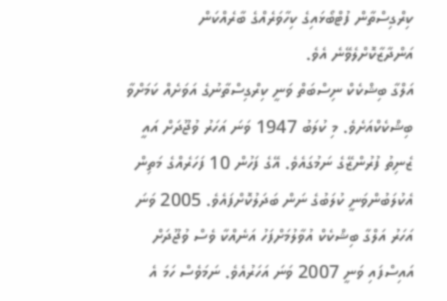ކިރްގިސްތާން ފުޓްބޯޅައިގެ ކިހާވަރެއްގެ ބާރެއްކަން އަންދާޒާކޮށްލެވޭނެ އެވެ.
އަލްގާ ބިޝްކެކް ނިސްބަތް ވަނީ ކިރްގިސްތާނުގެ އަވަށެއް ކަމަށްވާ ބިޝްކެކްއަށެވެ. މި ކުލަބު 1947 ވަނަ އަހަރު ވުޖޫދަށް އައީ ޒެނިތު ފުރުންޒޭގެ ނަމުގައެވެ. އޭގެ ފަހުން 10 ފަހަރެއްގެ މަތިން އެކުލަބުންވަނީ ކުލަބުގެ ނަން ބަދަލުކޮށްފައެވެ. 2005 ވަނަ އަހަރު އަލްގާ ބިޝްކެކް އުވާލުމަށްފަހު އަނެއްކާ ވެސް ވުޖޫދަށް އައިސްފައި ވަނީ 2007 ވަނަ އަހަރުއެވެ. ނަމަވެސް ހަމަ އެ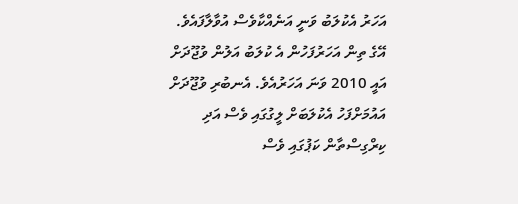އަހަރު އެކުލަބު ވަނީ އަނެއްކާވެސް އުވާލާފައެވެ.
އޭގެ ތިން އަހަރުފަހުން އެ ކުލަބު އަލުން ވުޖޫދަށް އައީ 2010 ވަނަ އަހަރުއެވެ. އެނބުރި ވުޖޫދަށް އައުމަށްފަހު އެކުލަބަށް ލީގުގައި ވެސް އަދި ކިރްގިސްތާން ކަޕުގައި ވެސް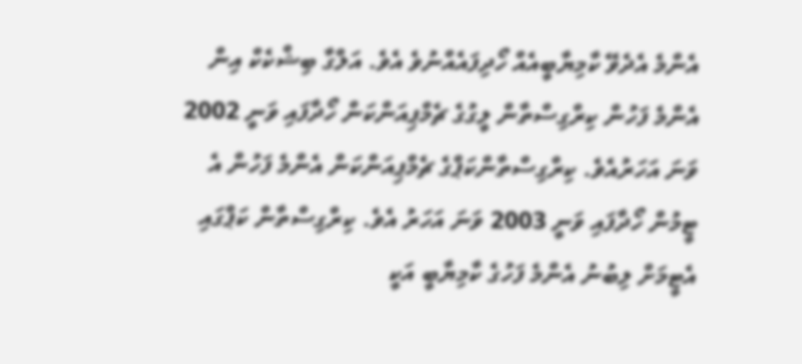އެންމެ އެދެވޭ ކާމިޔާބީއެއް ހޯދިފައެއްނުވެ އެވެ. އަލްގާ ބިޝްކެކް އިން އެންމެ ފަހުން ކިރްގިސްތާން ލީގުގެ ޗެމްޕިއަންކަން ހޯދާފައި ވަނީ 2002 ވަނަ އަހަރުއެވެ. ކިރްގިސްތާންކަޕްގެ ޗެމްޕިއަންކަން އެންމެ ފަހުން އެ ޓީމުން ހޯދާފައި ވަނީ 2003 ވަނަ އަހަރު އެވެ. ކިރްގިސްތާން ކަޕްގައި އެޓީމަށް ލިބުނު އެންމެ ފަހުގެ ކާމިޔާބީ އަކީ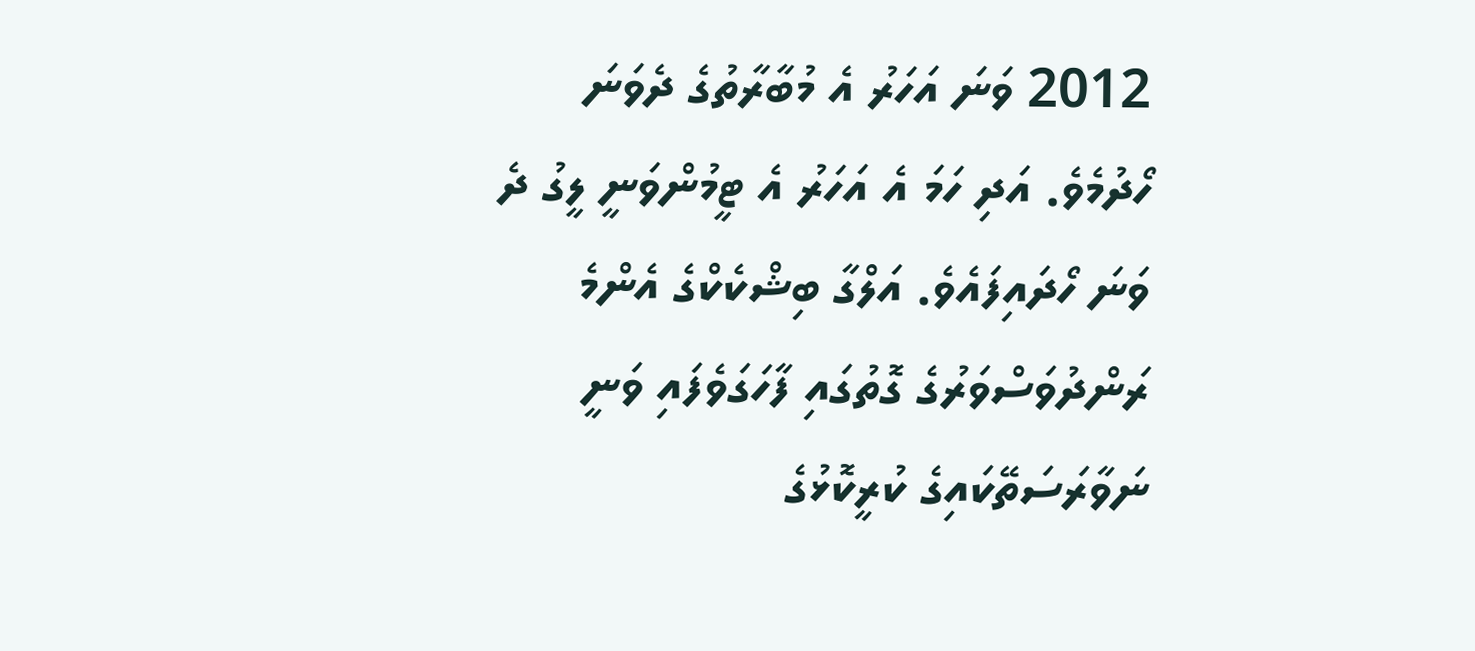2012 ވަނަ އަހަރު އެ މުބާރާތުގެ ދެވަނަ ހޯދުމެވެ. އަދި ހަމަ އެ އަހަރު އެ ޓީމުންވަނީ ލީގު ދެ ވަނަ ހޯދައިފައެވެ. އަލްގާ ބިޝްކެކްގެ އެންމެ ރަންދުވަސްވަރުގެ ގޮތުގައި ފާހަގަވެފައި ވަނީ ނަވާރަސަތޭކައިގެ ކުރީކޮޅުގެ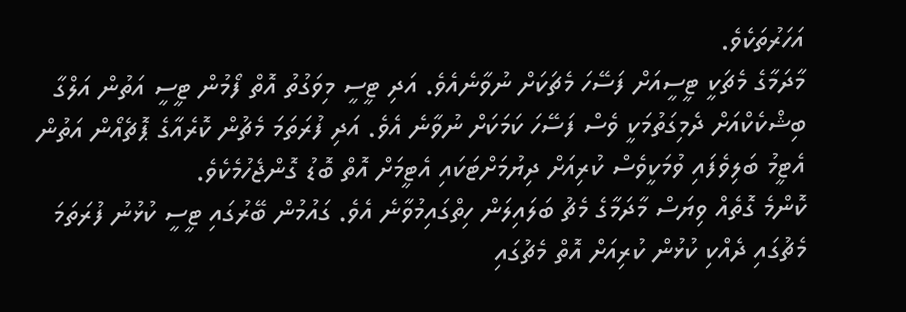އަހަރުތަކެވެ.
މާދަމާގެ މެޗަކީ ޓީސީއަށް ފަސޭހަ މެޗަކަށް ނުވާނެއެވެ. އަދި ޓީސީ މިވަގުތު އޮތް ފޯމުން ޓީސީ އަތުން އަލްގާ ބިޝްކެކްއަށް ދެމިގަތުމަކީ ވެސް ފަސޭހަ ކަމަކަށް ނުވާނެ އެވެ. އަދި ފުރަތަމަ މެޗުން ކޮރެއާގެ ޕޮޗެއޯން އަތުން އެޓީމު ބަލިވެފައި ވުމަކީވެސް ކުރިއަށް ދިޔުމަށްޓަކައި އެޓީމަށް އޮތް ބޮޑު ގޮންޖެހުމެކެވެ.
ކޮންމެ ގޮތެއް ވިޔަސް މާދަމާގެ މެޗު ބަލައިލަން ހިތްގައިމުވާނެ އެވެ. ގައުމުން ބޭރުގައި ޓީސީ ކުޅުނު ފުރަތަމަ މެޗުގައި ދެއްކި ކުޅުން ކުރިއަށް އޮތް މެޗުގައި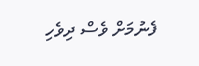ފެނުމަށް ވެސް ދިވެހި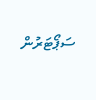ސަޕޯޓަރުން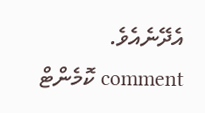އެދޭނެއެވެ.
comment ކޮމެންޓް